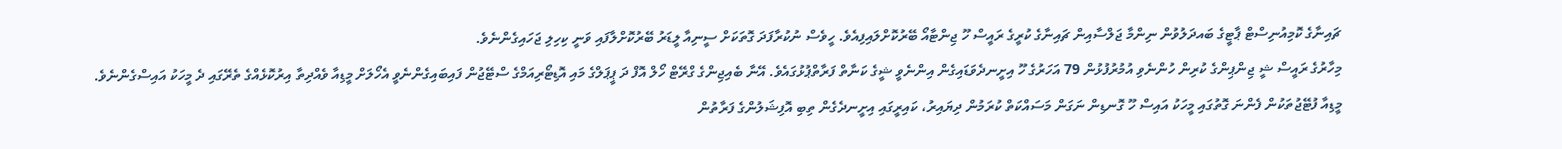ޗައިނާގެ ކޮމިއުނިސްޓް ޕާޓީގެ ބައދަލުވުން ނިންމާ ޖަލްސާއިން ޗައިނާގެ ކުރީގެ ރައީސް ހޫ ޖިންޓާއޯ ބޭރުކޮށްލައިފިއެވެ. ހީވެސް ނުކުރާފަދަ ގޮތަކަށް ސީނިއާ ލީޑަރު ބޭރުކޮށްލާފައި ވަނީ ކިހިލި ޖަހައިގެންނެވެ.
މިހާރުގެ ރައީސް ޝީ ޖިންޕިންގެ ކުރިން ހުންނެވި އުމުރުފުޅުން 79 އަހަރުގެ ހޫ އިށީނދެވަޑައިގެން އިންނެވީ ޝީގެ ކަނާތް ފަރާތްޕުޅުގައެވެ. އޭނާ ބެއިޖިންގެ ގްރޭޓް ހޯލް އޮފް ދަ ޕީޕަލްގެ މައި އޮޑިޓޯރިއަމްގެ ސްޓޭޖުން ފައިބައިގެންނެވީ އެހޯލަށް މީޑިއާ ވެއްދިތާ އިރުކޮޅެއްގެ ތެރޭގައި ދެ މީހަކު އައިސްގެންނެވެ.
މީޑިއާ ފުޓޭޖުތަކުން ފެންނަ ގޮތުގައި މީހަކު އައިސް ހޫ ގޮނޑިން ނަގަން މަސައްކަތް ކުރަމުން ދިޔައިރު، ކައިރީގައި އިށީނދެގެން ތިބި އޮފިޝަލުންގެ ފަރާތުން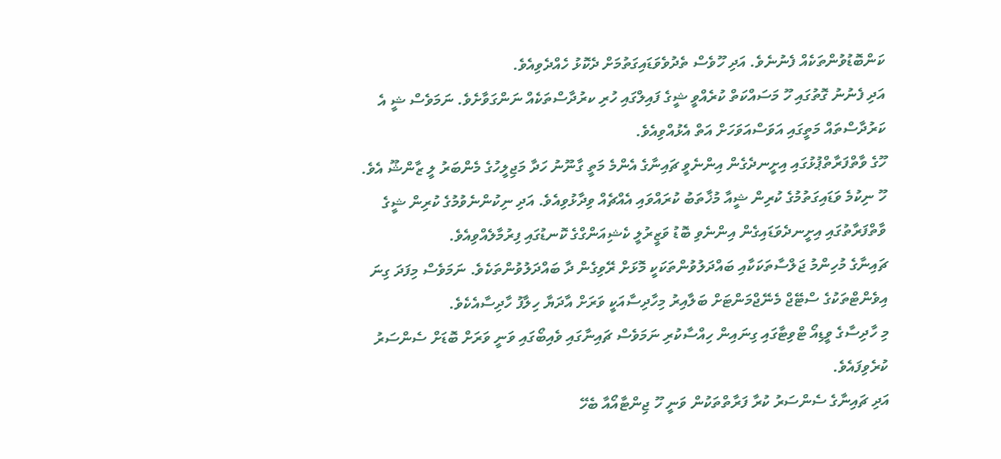ކަންބޮޑުވުންތަކެއް ފެނުނެވެ. އަދި ހޫވެސް ތެދުވެވަޑައިގަތުމަށް ދެކޮޅު ހެއްދެވިއެވެ.
އަދި ފެނުނު ގޮތުގައި ހޫ މަސައްކަތް ކުރެއްވީ ޝީގެ ފައިލްގައި ހުރި ކރުދާސްތަކެއް ނަންގަވާށެވެ. ނަމަވެސް ޝީ އެ ކަރުދާސްތައް މަތީގައި އަވަސްއަވަހަށް އަތް އެޅުއްވިއެވެ.
ހޫގެ ވާތްފަރާތްޕުޅުގައި އިށީނދެގެން އިންނެވީ ޗައިނާގެ އެންމެ މަތީ ގާނޫނު ހަދާ މަޖިލީހުގެ މެންބަރު ލީ ޒާންޝޫ އެވެ.
ހޫ ނިކުމެ ވަޑައިގަތުމުގެ ކުރިން ޝީއާ މުޚާތަބު ކުރައްވައި އެއްޗެއް ވިދާޅުވިއެވެ. އަދި ނިކުންނެވުމުގެ ކުރިން ޝީގެ ވާތްފަރާތުގައި އިށީނދެވަޑައިގެން އިންނެވި ބޮޑު ވަޒީރުލީ ކެޝިއަންގްގެ ކޮނޑުގައި ފިރުމާލެއްވިއެވެ.
ޗައިނާގެ މުހިންމު ޖަލްސާތަކަކާއި ބައްދަލުވުންތަކަކީ މޮޅަށް ރޭވިގެން ދާ ބައްދަލުވުންތަކެވެ. ނަމަވެސް މިފަދަ ގިނަ އިވެންޓްތަކުގެ ސްޓޭޖް މެނޭޖްމަންޓަށް ބަލާއިރު މިހާދިސާއަކީ ވަރަށް އާދަޔާ ހިލާފު ހާދިސާއެކެވެ.
މި ހާދިސާގެ ވީޑިއޯ ޓްވިޓާގައި ގިނައިން ހިއްސާކުރި ނަމަވެސް ޗައިނާގައި ވެއިބޯގައި ވަނީ ވަރަށް ބޮޑަށް ސެންސަރު ކުރެވިފައެވެ.
އަދި ޗައިނާގެ ސެންސަރު ކުރާ ފަރާތްތަކުން ވަނީ ހޫ ޖިންޓާއޯއާ ބެހޭ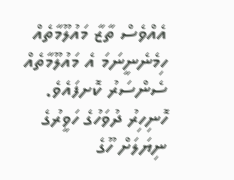އެއްވެސް ތާޒާ މައުލޫމާތެއް ހިމެނެނީނަމަ އެ މައުލޫމާތެއް ސެންސަރު ކޮށފައެވެ. ހޮނިހިރު ދުވަހުގެ ހަވީރުގެ ނިޔަލަށް ހޫގެ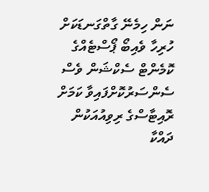ނަން ހިމެނޭ ގާތްގަނޑަކަށް ހުރިހާ ވެއިބޯ ޕޯސްޓެއްގެ ކޮމެންޓް ސެކްޝަން ވެސް ސެންސަރުކޮށްފައިވާ ކަމަށް ރޮއިޓާސްގެ ރިވިއުއަކުން ދައްކާ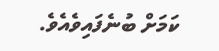ކަމަށް ބުނެފައިވެއެވެ.